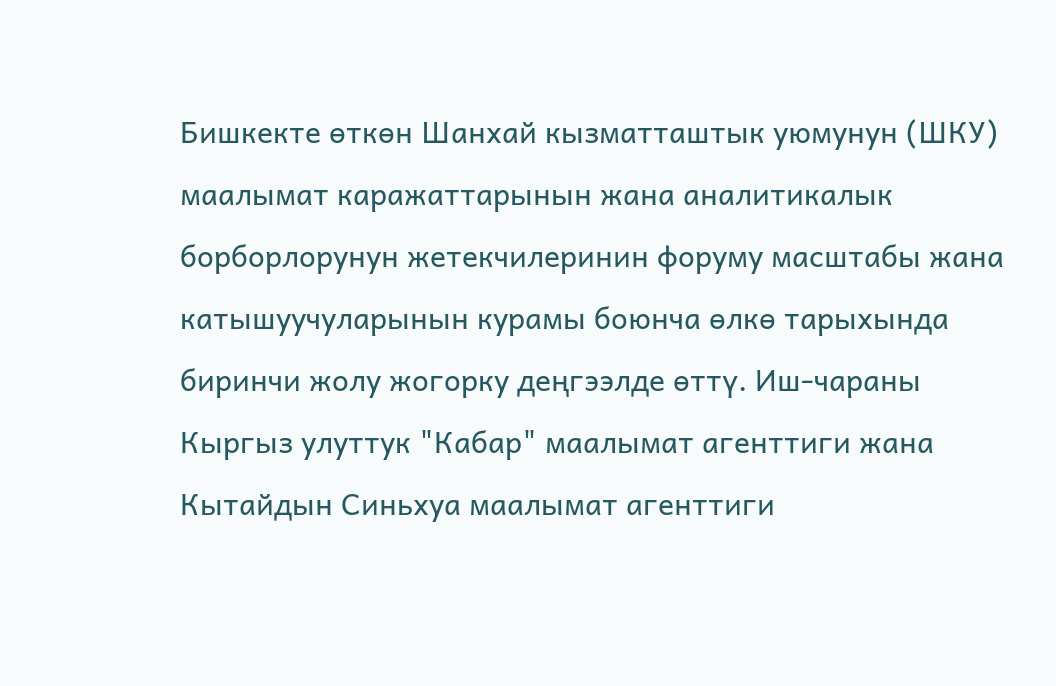Бишкекте өткөн Шанхай кызматташтык уюмунун (ШКУ) маалымат каражаттарынын жана аналитикалык борборлорунун жетекчилеринин форуму масштабы жана катышуучуларынын курамы боюнча өлкө тарыхында биринчи жолу жогорку деңгээлде өттү. Иш-чараны Кыргыз улуттук "Кабар" маалымат агенттиги жана Кытайдын Синьхуа маалымат агенттиги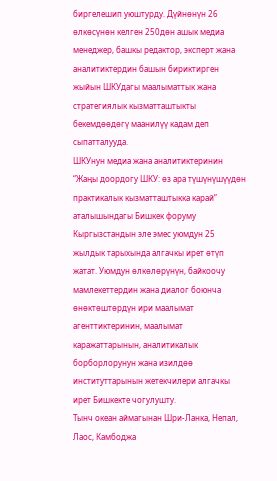биргелешип уюштурду. Дүйнөнүн 26 өлкөсүнөн келген 250дөн ашык медиа менеджер, башкы редактор, эксперт жана аналитиктердин башын бириктирген жыйын ШКУдагы маалыматтык жана стратегиялык кызматташтыкты бекемдөөдөгү маанилүү кадам деп сыпатталууда.
ШКУнун медиа жана аналитиктеринин “Жаңы доордогу ШКУ: өз ара түшүнүшүүдөн практикалык кызматташтыкка карай” аталышындагы Бишкек форуму Кыргызстандын эле эмес уюмдун 25 жылдык тарыхында алгачкы ирет өтүп жатат. Уюмдун өлкөлөрүнүн, байкоочу мамлекеттердин жана диалог боюнча өнөктөштөрдүн ири маалымат агенттиктеринин, маалымат каражаттарынын, аналитикалык борборлорунун жана изилдөө институттарынын жетекчилери алгачкы ирет Бишкекте чогулушту.
Тынч океан аймагынан Шри-Ланка, Непал, Лаос, Камбоджа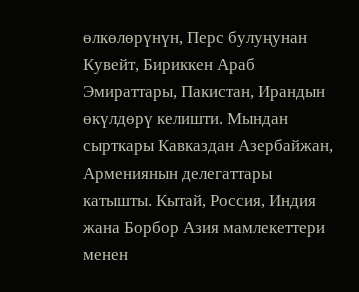өлкөлөрүнүн, Перс булуңунан Кувейт, Бириккен Араб Эмираттары, Пакистан, Ирандын өкүлдөрү келишти. Мындан сырткары Кавказдан Азербайжан, Армениянын делегаттары катышты. Кытай, Россия, Индия жана Борбор Азия мамлекеттери менен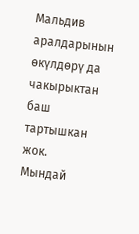Мальдив аралдарынын өкүлдөрү да чакырыктан баш тартышкан жок.
Мындай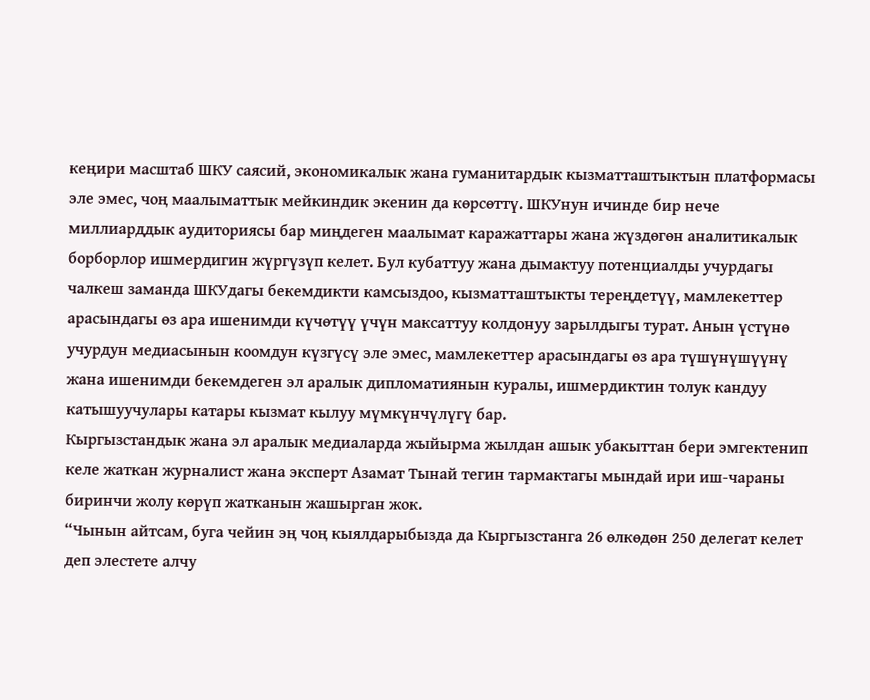кеңири масштаб ШКУ саясий, экономикалык жана гуманитардык кызматташтыктын платформасы эле эмес, чоң маалыматтык мейкиндик экенин да көрсөттү. ШКУнун ичинде бир нече миллиарддык аудиториясы бар миңдеген маалымат каражаттары жана жүздөгөн аналитикалык борборлор ишмердигин жүргүзүп келет. Бул кубаттуу жана дымактуу потенциалды учурдагы чалкеш заманда ШКУдагы бекемдикти камсыздоо, кызматташтыкты тереңдетүү, мамлекеттер арасындагы өз ара ишенимди күчөтүү үчүн максаттуу колдонуу зарылдыгы турат. Анын үстүнө учурдун медиасынын коомдун күзгүсү эле эмес, мамлекеттер арасындагы өз ара түшүнүшүүнү жана ишенимди бекемдеген эл аралык дипломатиянын куралы, ишмердиктин толук кандуу катышуучулары катары кызмат кылуу мүмкүнчүлүгү бар.
Кыргызстандык жана эл аралык медиаларда жыйырма жылдан ашык убакыттан бери эмгектенип келе жаткан журналист жана эксперт Азамат Тынай тегин тармактагы мындай ири иш-чараны биринчи жолу көрүп жатканын жашырган жок.
“Чынын айтсам, буга чейин эң чоң кыялдарыбызда да Кыргызстанга 26 өлкөдөн 250 делегат келет деп элестете алчу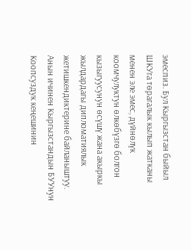эмеспиз. Бул Кыргызстан быйыл ШКУга төрагалык кылып жатканы менен эле эмес, дүйнөлүк коомчулуктун өлкөбүзгө болгон кызыгуусунун өсүшү жана акыркы жылдардагы дипломатиялык жетишкендиктерине байланыштуу. Анын ичинен Кыргызстандын БУУнун Коопсуздук кеңешинин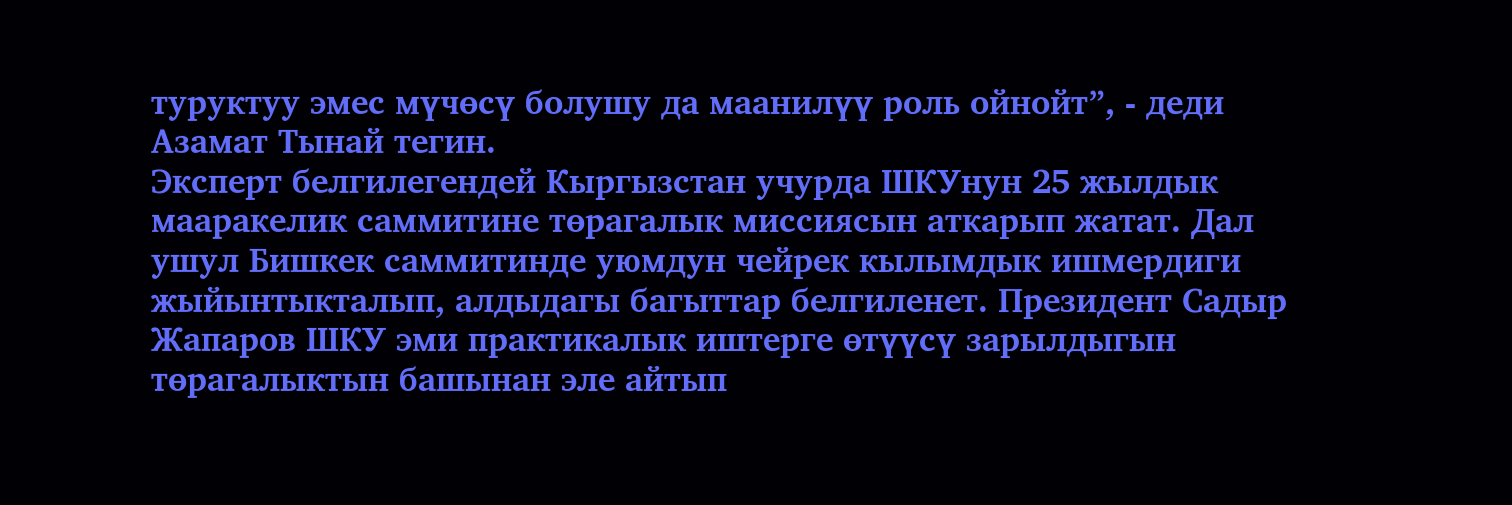туруктуу эмес мүчөсү болушу да маанилүү роль ойнойт”, - деди Азамат Тынай тегин.
Эксперт белгилегендей Кыргызстан учурда ШКУнун 25 жылдык мааракелик саммитине төрагалык миссиясын аткарып жатат. Дал ушул Бишкек саммитинде уюмдун чейрек кылымдык ишмердиги жыйынтыкталып, алдыдагы багыттар белгиленет. Президент Садыр Жапаров ШКУ эми практикалык иштерге өтүүсү зарылдыгын төрагалыктын башынан эле айтып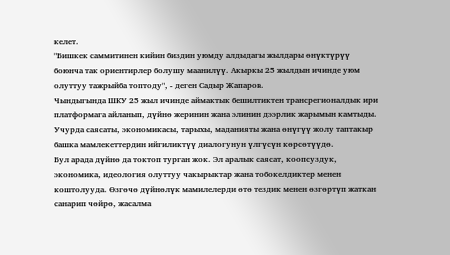келет.
"Бишкек саммитинен кийин биздин уюмду алдыдагы жылдары өнүктүрүү боюнча так ориентирлер болушу маанилүү. Акыркы 25 жылдын ичинде уюм олуттуу тажрыйба топтоду", - деген Садыр Жапаров.
Чындыгында ШКУ 25 жыл ичинде аймактык бешилтиктен трансрегионалдык ири платформага айланып, дүйнө жеринин жана элинин дээрлик жарымын камтыды. Учурда саясаты, экономикасы, тарыхы, маданияты жана өнүгүү жолу таптакыр башка мамлекеттердин ийгиликтүү диалогунун үлгүсүн көрсөтүүдө.
Бул арада дүйнө да токтоп турган жок. Эл аралык саясат, коопсуздук, экономика, идеология олуттуу чакырыктар жана тобокелдиктер менен коштолууда. Өзгөчө дүйнөлүк мамилелерди өтө тездик менен өзгөртүп жаткан санарип чөйрө, жасалма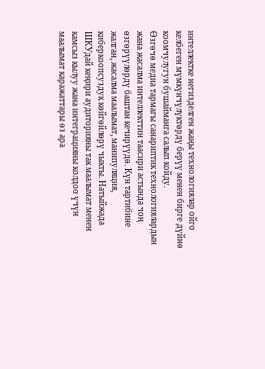интеллектке негизделген жаңы технологиялар ойго келбеген мүмкүнчүлүктөрдү берүү менен бирге дүйнө коомчулугун бушайманга салып койду.
Өзгөчө медиа тармагы санариптик технологиялардын жана жасалма интеллекттин таасири астында чоң өзгөрүүлөрдү баштан кечирүүдө. Күн тартибине жалган, жасалма маалымат, манипуляция, киберкоопсуздук көйгөйлөрү чыкты. Натыйжада ШКУдай кеңири аудиторияны так маалымат менен камсыз кылуу жана интеграцияны колдоо үчүн маалымат каражаттары өз ара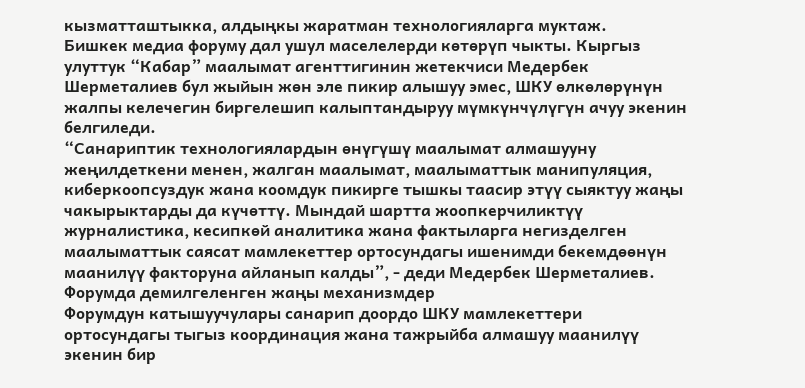кызматташтыкка, алдыңкы жаратман технологияларга муктаж.
Бишкек медиа форуму дал ушул маселелерди көтөрүп чыкты. Кыргыз улуттук “Кабар” маалымат агенттигинин жетекчиси Медербек Шерметалиев бул жыйын жөн эле пикир алышуу эмес, ШКУ өлкөлөрүнүн жалпы келечегин биргелешип калыптандыруу мүмкүнчүлүгүн ачуу экенин белгиледи.
“Санариптик технологиялардын өнүгүшү маалымат алмашууну жеңилдеткени менен, жалган маалымат, маалыматтык манипуляция, киберкоопсуздук жана коомдук пикирге тышкы таасир этүү сыяктуу жаңы чакырыктарды да күчөттү. Мындай шартта жоопкерчиликтүү журналистика, кесипкөй аналитика жана фактыларга негизделген маалыматтык саясат мамлекеттер ортосундагы ишенимди бекемдөөнүн маанилүү факторуна айланып калды”, - деди Медербек Шерметалиев.
Форумда демилгеленген жаңы механизмдер
Форумдун катышуучулары санарип доордо ШКУ мамлекеттери ортосундагы тыгыз координация жана тажрыйба алмашуу маанилүү экенин бир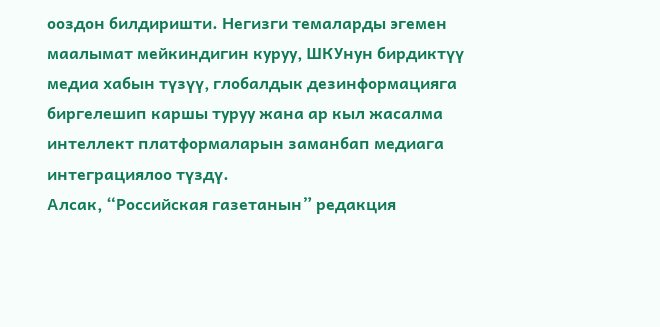ооздон билдиришти. Негизги темаларды эгемен маалымат мейкиндигин куруу, ШКУнун бирдиктүү медиа хабын түзүү, глобалдык дезинформацияга биргелешип каршы туруу жана ар кыл жасалма интеллект платформаларын заманбап медиага интеграциялоо түздү.
Алсак, “Российская газетанын” редакция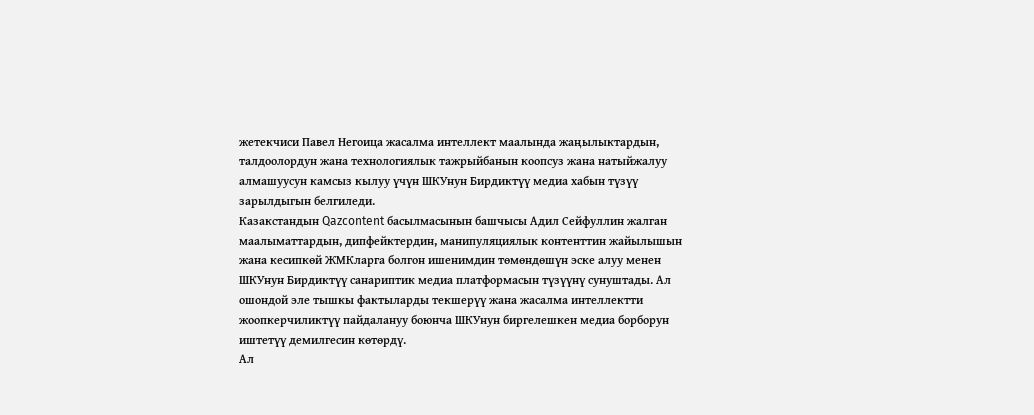жетекчиси Павел Негоица жасалма интеллект маалында жаңылыктардын, талдоолордун жана технологиялык тажрыйбанын коопсуз жана натыйжалуу алмашуусун камсыз кылуу үчүн ШКУнун Бирдиктүү медиа хабын түзүү зарылдыгын белгиледи.
Казакстандын Qazcontent басылмасынын башчысы Адил Сейфуллин жалган маалыматтардын, дипфейктердин, манипуляциялык контенттин жайылышын жана кесипкөй ЖМКларга болгон ишенимдин төмөндөшүн эске алуу менен ШКУнун Бирдиктүү санариптик медиа платформасын түзүүнү сунуштады. Ал ошондой эле тышкы фактыларды текшерүү жана жасалма интеллектти жоопкерчиликтүү пайдалануу боюнча ШКУнун биргелешкен медиа борборун иштетүү демилгесин көтөрдү.
Ал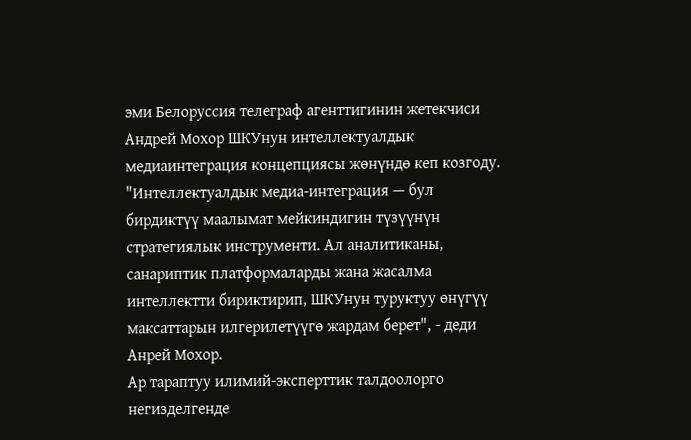эми Белоруссия телеграф агенттигинин жетекчиси Андрей Мохор ШКУнун интеллектуалдык медиаинтеграция концепциясы жөнүндө кеп козгоду.
"Интеллектуалдык медиа-интеграция — бул бирдиктүү маалымат мейкиндигин түзүүнүн стратегиялык инструменти. Ал аналитиканы, санариптик платформаларды жана жасалма интеллектти бириктирип, ШКУнун туруктуу өнүгүү максаттарын илгерилетүүгө жардам берет", - деди Анрей Мохор.
Ар тараптуу илимий-эксперттик талдоолорго негизделгенде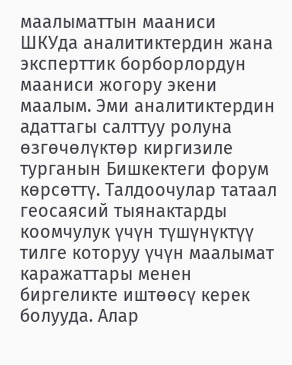маалыматтын мааниси
ШКУда аналитиктердин жана эксперттик борборлордун мааниси жогору экени маалым. Эми аналитиктердин адаттагы салттуу ролуна өзгөчөлүктөр киргизиле турганын Бишкектеги форум көрсөттү. Талдоочулар татаал геосаясий тыянактарды коомчулук үчүн түшүнүктүү тилге которуу үчүн маалымат каражаттары менен биргеликте иштөөсү керек болууда. Алар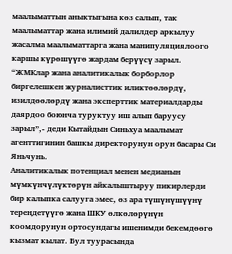маалыматтын аныктыгына көз салып, так маалыматтар жана илимий далилдер аркылуу жасалма маалыматтарга жана манипуляциялоого каршы күрөшүүгө жардам берүүсү зарыл.
“ЖМКлар жана аналитикалык борборлор биргелешкен журналисттик иликтөөлөрдү, изилдөөлөрдү жана эксперттик материалдарды даярдоо боюнча туруктуу иш алып баруусу зарыл”,- деди Кытайдын Синьхуа маалымат агенттигинин башкы директорунун орун басары Си Яньчунь.
Аналитикалык потенциал менен медианын мүмкүнчүлүктөрүн айкалыштыруу пикирлерди бир калыпка салууга эмес, өз ара түшүнүшүүнү тереңдетүүгө жана ШКУ өлкөлөрүнүн коомдорунун ортосундагы ишенимди бекемдөөгө кызмат кылат. Бул туурасында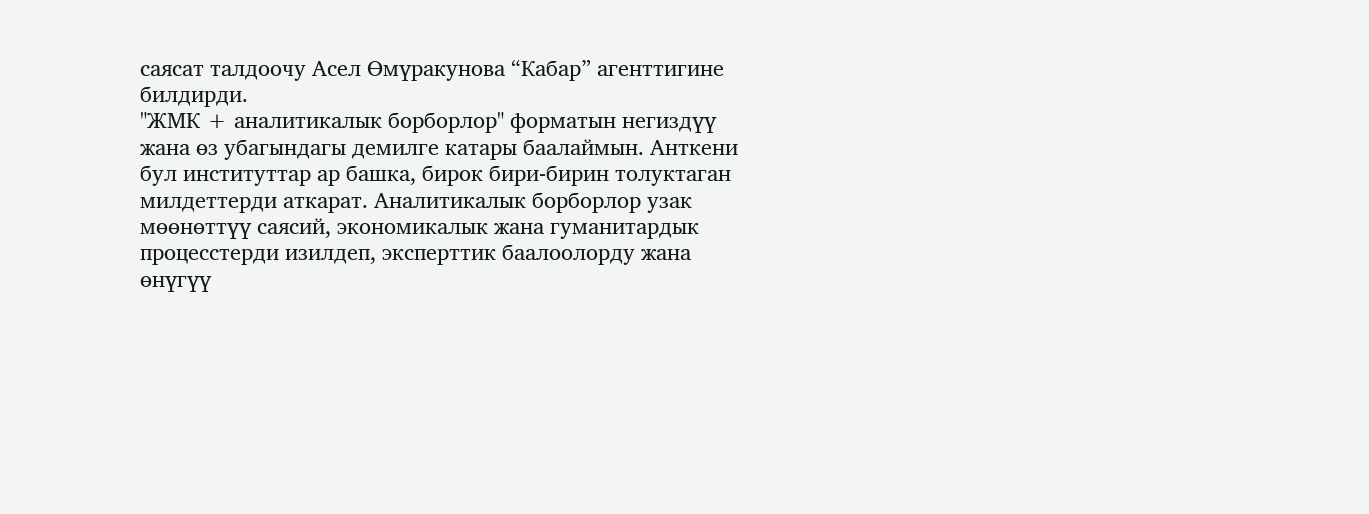саясат талдоочу Асел Өмүракунова “Кабар” агенттигине билдирди.
"ЖМК + аналитикалык борборлор" форматын негиздүү жана өз убагындагы демилге катары баалаймын. Анткени бул институттар ар башка, бирок бири-бирин толуктаган милдеттерди аткарат. Аналитикалык борборлор узак мөөнөттүү саясий, экономикалык жана гуманитардык процесстерди изилдеп, эксперттик баалоолорду жана өнүгүү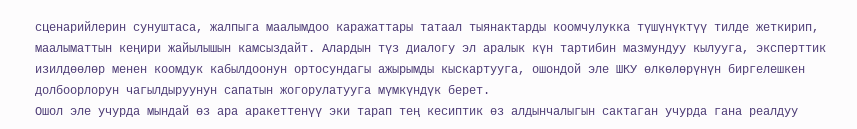сценарийлерин сунуштаса, жалпыга маалымдоо каражаттары татаал тыянактарды коомчулукка түшүнүктүү тилде жеткирип, маалыматтын кеңири жайылышын камсыздайт. Алардын түз диалогу эл аралык күн тартибин мазмундуу кылууга, эксперттик изилдөөлөр менен коомдук кабылдоонун ортосундагы ажырымды кыскартууга, ошондой эле ШКУ өлкөлөрүнүн биргелешкен долбоорлорун чагылдыруунун сапатын жогорулатууга мүмкүндүк берет.
Ошол эле учурда мындай өз ара аракеттенүү эки тарап тең кесиптик өз алдынчалыгын сактаган учурда гана реалдуу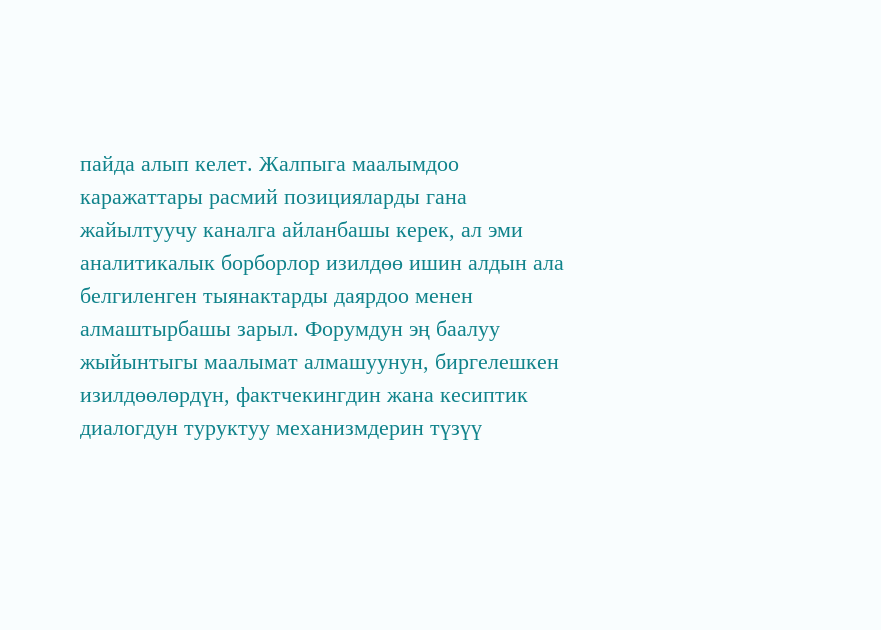пайда алып келет. Жалпыга маалымдоо каражаттары расмий позицияларды гана жайылтуучу каналга айланбашы керек, ал эми аналитикалык борборлор изилдөө ишин алдын ала белгиленген тыянактарды даярдоо менен алмаштырбашы зарыл. Форумдун эң баалуу жыйынтыгы маалымат алмашуунун, биргелешкен изилдөөлөрдүн, фактчекингдин жана кесиптик диалогдун туруктуу механизмдерин түзүү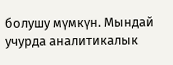болушу мүмкүн. Мындай учурда аналитикалык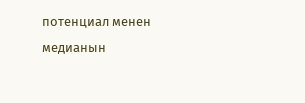потенциал менен медианын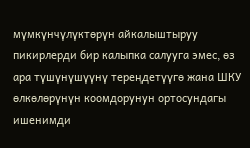мүмкүнчүлүктөрүн айкалыштыруу пикирлерди бир калыпка салууга эмес, өз ара түшүнүшүүнү тереңдетүүгө жана ШКУ өлкөлөрүнүн коомдорунун ортосундагы ишенимди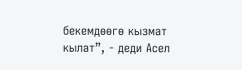бекемдөөгө кызмат кылат”, - деди Асел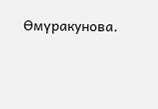Өмүракунова.